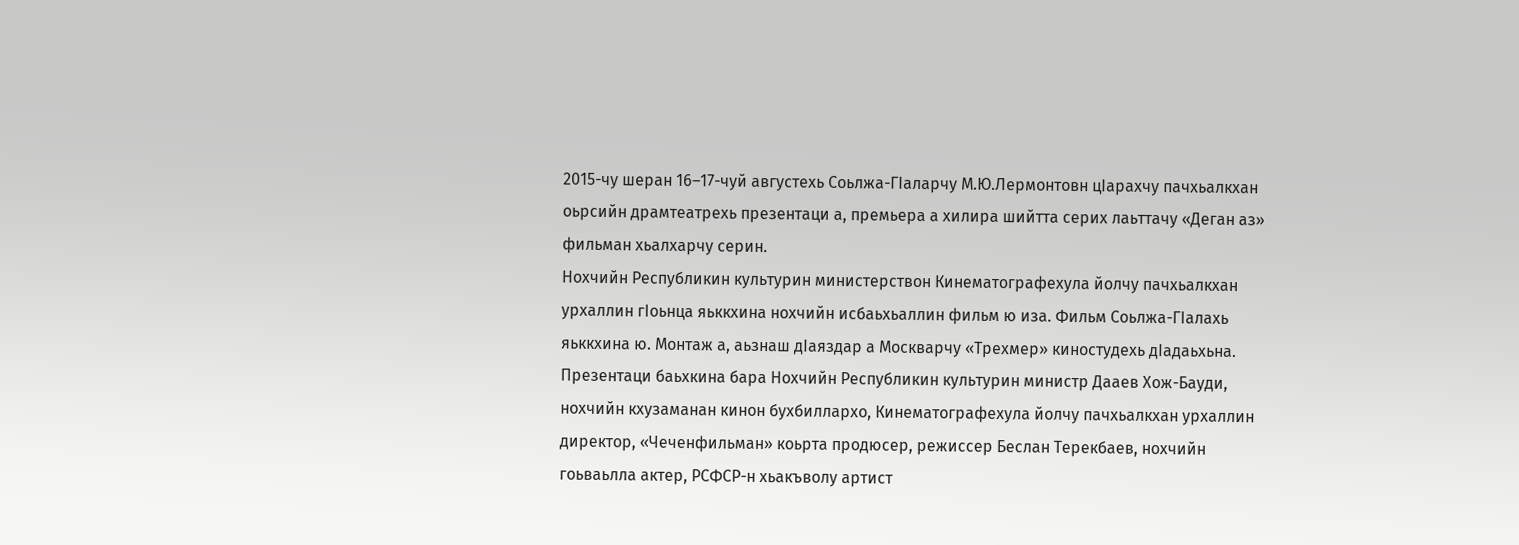2015-чу шеран 16–17-чуй августехь Соьлжа-ГIаларчу М.Ю.Лермонтовн цIарахчу пачхьалкхан оьрсийн драмтеатрехь презентаци а, премьера а хилира шийтта серих лаьттачу «Деган аз» фильман хьалхарчу серин.
Нохчийн Республикин культурин министерствон Кинематографехула йолчу пачхьалкхан урхаллин гIоьнца яьккхина нохчийн исбаьхьаллин фильм ю иза. Фильм Соьлжа-ГIалахь яьккхина ю. Монтаж а, аьзнаш дIаяздар а Москварчу «Трехмер» киностудехь дIадаьхьна.
Презентаци баьхкина бара Нохчийн Республикин культурин министр Дааев Хож-Бауди, нохчийн кхузаманан кинон бухбиллархо, Кинематографехула йолчу пачхьалкхан урхаллин директор, «Чеченфильман» коьрта продюсер, режиссер Беслан Терекбаев, нохчийн гоьваьлла актер, РСФСР-н хьакъволу артист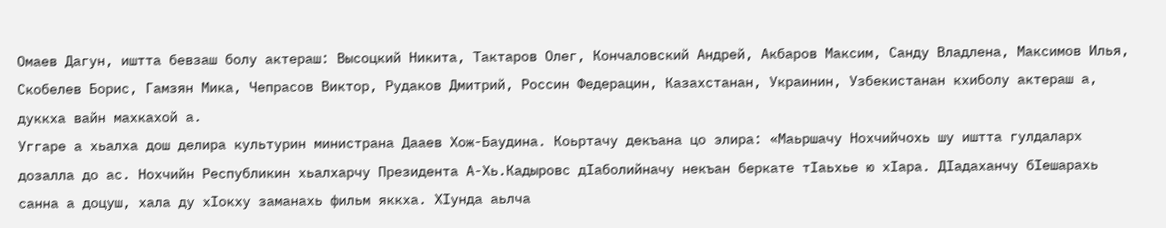Омаев Дагун, иштта бевзаш болу актераш: Высоцкий Никита, Тактаров Олег, Кончаловский Андрей, Акбаров Максим, Санду Владлена, Максимов Илья, Скобелев Борис, Гамзян Мика, Чепрасов Виктор, Рудаков Дмитрий, Россин Федерацин, Казахстанан, Украинин, Узбекистанан кхиболу актераш а, дуккха вайн махкахой а.
Уггаре а хьалха дош делира культурин министрана Дааев Хож-Баудина. Коьртачу декъана цо элира: «Маьршачу Нохчийчохь шу иштта гулдаларх дозалла до ас. Нохчийн Республикин хьалхарчу Президента А-Хь.Кадыровс дIаболийначу некъан беркате тIаьхье ю хIара. ДIадаханчу бIешарахь санна а доцуш, хала ду хIокху заманахь фильм яккха. ХIунда аьлча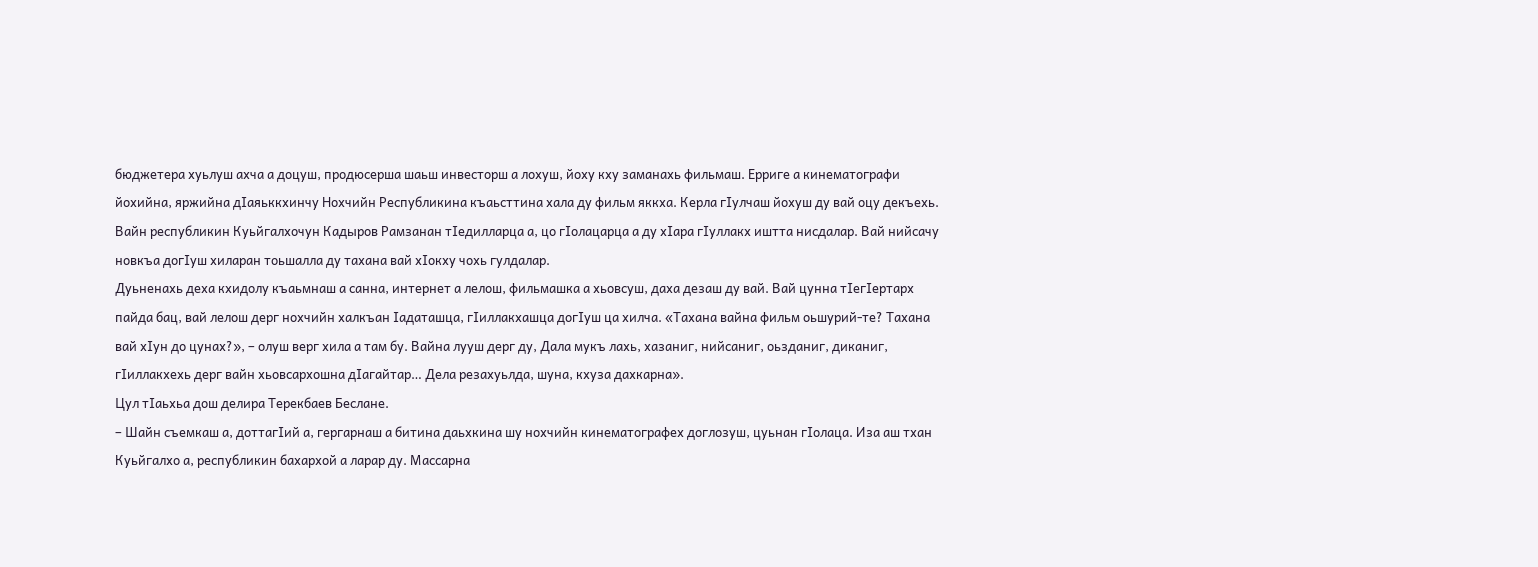бюджетера хуьлуш ахча а доцуш, продюсерша шаьш инвесторш а лохуш, йоху кху заманахь фильмаш. Ерриге а кинематографи йохийна, яржийна дIаяьккхинчу Нохчийн Республикина къаьсттина хала ду фильм яккха. Керла гIулчаш йохуш ду вай оцу декъехь. Вайн республикин Куьйгалхочун Кадыров Рамзанан тIедилларца а, цо гIолацарца а ду хIара гIуллакх иштта нисдалар. Вай нийсачу новкъа догIуш хиларан тоьшалла ду тахана вай хIокху чохь гулдалар.
Дуьненахь деха кхидолу къаьмнаш а санна, интернет а лелош, фильмашка а хьовсуш, даха дезаш ду вай. Вай цунна тIегIертарх пайда бац, вай лелош дерг нохчийн халкъан Iадаташца, гIиллакхашца догIуш ца хилча. «Тахана вайна фильм оьшурий-те? Тахана вай хIун до цунах?», – олуш верг хила а там бу. Вайна лууш дерг ду, Дала мукъ лахь, хазаниг, нийсаниг, оьзданиг, диканиг, гIиллакхехь дерг вайн хьовсархошна дIагайтар… Дела резахуьлда, шуна, кхуза дахкарна».
Цул тIаьхьа дош делира Терекбаев Беслане.
– Шайн съемкаш а, доттагIий а, гергарнаш а битина даьхкина шу нохчийн кинематографех доглозуш, цуьнан гIолаца. Иза аш тхан Куьйгалхо а, республикин бахархой а ларар ду. Массарна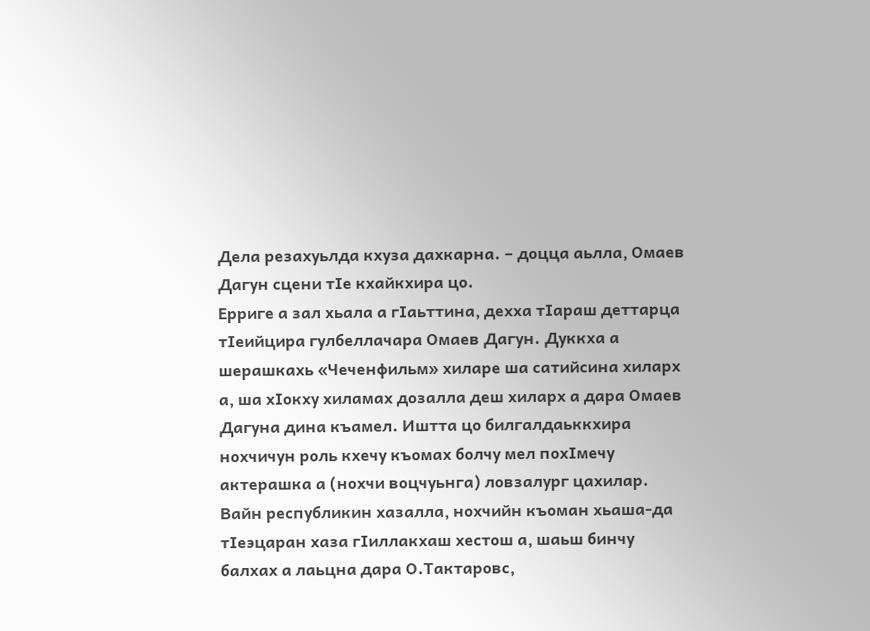Дела резахуьлда кхуза дахкарна. – доцца аьлла, Омаев Дагун сцени тIе кхайкхира цо.
Ерриге а зал хьала а гIаьттина, дехха тIараш деттарца тIеийцира гулбеллачара Омаев Дагун. Дуккха а шерашкахь «Чеченфильм» хиларе ша сатийсина хиларх а, ша хIокху хиламах дозалла деш хиларх а дара Омаев Дагуна дина къамел. Иштта цо билгалдаьккхира нохчичун роль кхечу къомах болчу мел похIмечу актерашка а (нохчи воцчуьнга) ловзалург цахилар.
Вайн республикин хазалла, нохчийн къоман хьаша-да тIеэцаран хаза гIиллакхаш хестош а, шаьш бинчу балхах а лаьцна дара О.Тактаровс,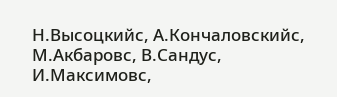Н.Высоцкийс, А.Кончаловскийс, М.Акбаровс, В.Сандус, И.Максимовс,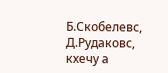Б.Скобелевс, Д.Рудаковс, кхечу а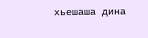хьешаша дина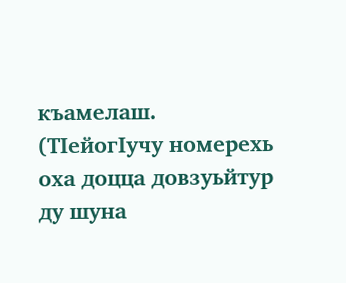къамелаш.
(ТIейогIучу номерехь оха доцца довзуьйтур ду шуна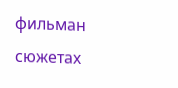фильман сюжетах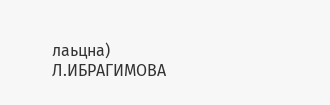лаьцна)
Л.ИБРАГИМОВА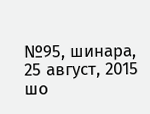№95, шинара, 25 август, 2015 шо